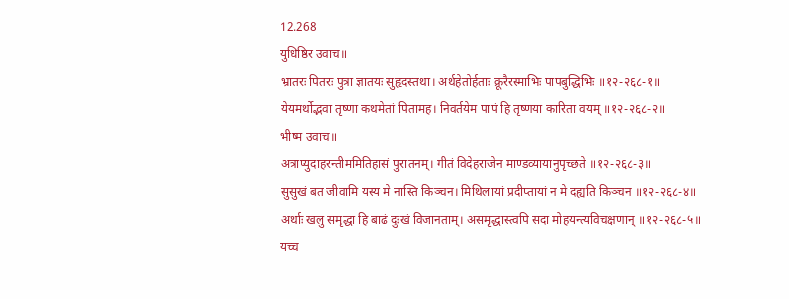12.268
युधिष्ठिर उवाच॥
भ्रातरः पितरः पुत्रा ज्ञातयः सुहृदस्तथा। अर्थहेतोर्हताः क्रूरैरस्माभिः पापबुद्धिभिः ॥१२-२६८-१॥
येयमर्थोद्भवा तृष्णा कथमेतां पितामह। निवर्तयेम पापं हि तृष्णया कारिता वयम् ॥१२-२६८-२॥
भीष्म उवाच॥
अत्राप्युदाहरन्तीममितिहासं पुरातनम्। गीतं विदेहराजेन माण्डव्यायानुपृच्छते ॥१२-२६८-३॥
सुसुखं बत जीवामि यस्य मे नास्ति किञ्चन। मिथिलायां प्रदीप्तायां न मे दह्यति किञ्चन ॥१२-२६८-४॥
अर्थाः खलु समृद्धा हि बाढं दुःखं विजानताम्। असमृद्धास्त्वपि सदा मोहयन्त्यविचक्षणान् ॥१२-२६८-५॥
यच्च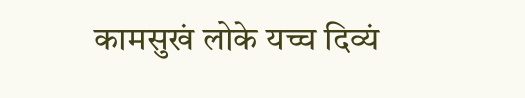कामसुखं लोके यच्च दिव्यं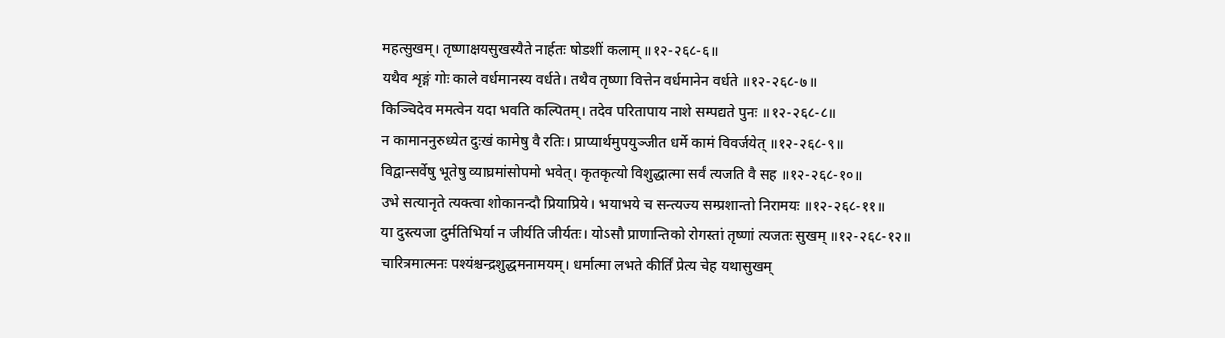महत्सुखम्। तृष्णाक्षयसुखस्यैते नार्हतः षोडशीं कलाम् ॥१२-२६८-६॥
यथैव शृङ्गं गोः काले वर्धमानस्य वर्धते। तथैव तृष्णा वित्तेन वर्धमानेन वर्धते ॥१२-२६८-७॥
किञ्चिदेव ममत्वेन यदा भवति कल्पितम्। तदेव परितापाय नाशे सम्पद्यते पुनः ॥१२-२६८-८॥
न कामाननुरुध्येत दुःखं कामेषु वै रतिः। प्राप्यार्थमुपयुञ्जीत धर्मे कामं विवर्जयेत् ॥१२-२६८-९॥
विद्वान्सर्वेषु भूतेषु व्याघ्रमांसोपमो भवेत्। कृतकृत्यो विशुद्धात्मा सर्वं त्यजति वै सह ॥१२-२६८-१०॥
उभे सत्यानृते त्यक्त्वा शोकानन्दौ प्रियाप्रिये। भयाभये च सन्त्यज्य सम्प्रशान्तो निरामयः ॥१२-२६८-११॥
या दुस्त्यजा दुर्मतिभिर्या न जीर्यति जीर्यतः। योऽसौ प्राणान्तिको रोगस्तां तृष्णां त्यजतः सुखम् ॥१२-२६८-१२॥
चारित्रमात्मनः पश्यंश्चन्द्रशुद्धमनामयम्। धर्मात्मा लभते कीर्तिं प्रेत्य चेह यथासुखम्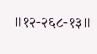॥१२-२६८-१३॥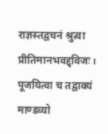राज्ञस्तद्वचनं श्रुत्वा प्रीतिमानभवद्द्विजः। पूजयित्वा च तद्वाक्यं माण्डव्यो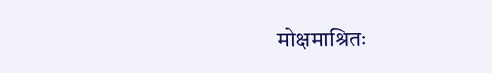मोक्षमाश्रितः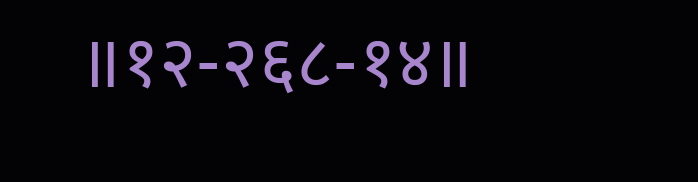॥१२-२६८-१४॥